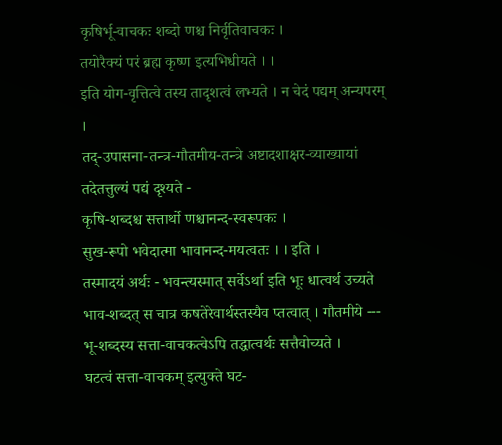कृषिर्भू-वाचकः शब्दो णश्च निर्वृतिवाचकः ।
तयोरैक्यं परं ब्रह्म कृष्ण इत्यभिधीयते । ।
इति योग-वृत्तित्वे तस्य तादृशत्वं लभ्यते । न चेदं पद्यम् अन्यपरम् ।
तद्-उपासना-तन्त्र-गौतमीय-तन्त्रे अष्टादशाक्षर-व्याख्यायां तदेतत्तुल्यं पद्यं दृश्यते -
कृषि-शब्दश्च सत्तार्थो णश्चानन्द-स्वरूपकः ।
सुख-रूपो भवेदात्मा भावानन्द-मयत्वतः । । इति ।
तस्मादयं अर्थः - भवन्त्यस्मात् सर्वेऽर्था इति भूः धात्वर्थ उच्यते
भाव-शब्दत् स चात्र कषतेरेवार्थस्तस्यैव प्तत्वात् । गौतमीये ---
भू-शब्दस्य सत्ता-वाचकत्वेऽपि तद्धात्वर्थः सत्तैवोच्यते ।
घटत्वं सत्ता-वाचकम् इत्युक्ते घट-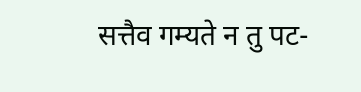सत्तैव गम्यते न तु पट-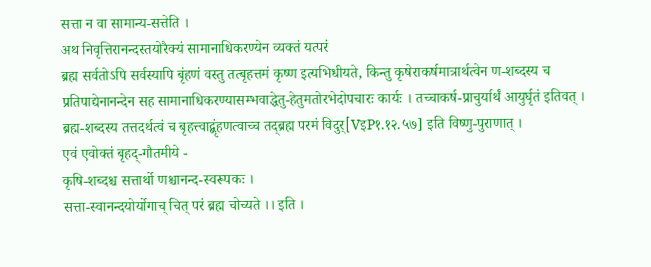सत्ता न वा सामान्य-सत्तेति ।
अथ निवृत्तिरानन्दस्तयोरैक्यं सामानाधिकरण्येन व्यक्तं यत्परं
ब्रह्म सर्वतोऽपि सर्वस्यापि बृंहणं वस्तु तत्बृहत्तमं कृष्ण इत्यभिधीयते, किन्तु कृषेराकर्षमात्रार्थत्वेन ण-शब्दस्य च प्रतिपाद्येनानन्देन सह सामानाधिकरण्यासम्भवाद्धेतु-हेतुमतोरभेदोपचारः कार्यः । तच्चाकर्ष-प्राचुर्यार्थं आयुर्घृतं इतिवत् ।
ब्रह्म-शब्दस्य तत्तदर्थत्वं च बृहत्त्वाद्बृंहणत्वाच्च तद्ब्रह्म परमं विदुर्[VइP१.१२.५७] इति विष्णु-पुराणात् ।
एवं एवोक्तं बृहद्-गौतमीये -
कृषि-शब्दश्च सत्तार्थो णश्चानन्द-स्वरूपकः ।
सत्ता-स्वानन्दयोर्योगाच् चित् परं ब्रह्म चोच्यते ।। इति ।